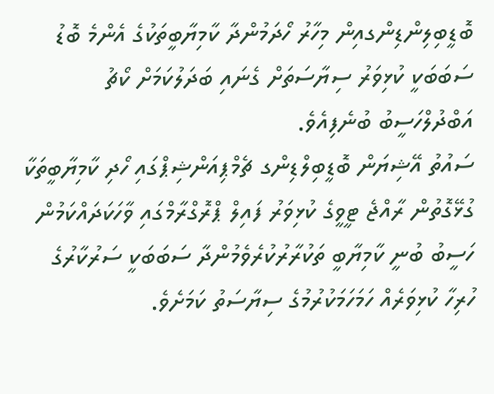ބޮޑީބިލިންޑިންގއިން މިހާރު ހޯދަމުންދާ ކާމިޔާބީތަކުގެ އެންމެ ބޮޑު ސަބަބަކީ ކުޅިވަރު ސިޔާސަތަށް ގެނައި ބަދަލުކަމަށް ކޯޗު އަބްދުލްހަސީބު ބުނެފިއެވެ.
ސައުތު އޭޝިޔަން ބޮޑީބިލްޑިންގ ޗެމްޕިއަންޝިޕްގައި ހޯދި ކާމިޔާބީތަކާ ގުޅޭގޮތުން ރާއްޖެ ޓީވީގެ ކުޅިވަރު ފައިލް ޕްރޮގްރާމްގައި ވާހަކަދައްކަމުން ހަސީބު ބުނީ ކާމިޔާބީ ތަކުރާރުކުރެވެމުންދާ ސަބަބަކީ ސަރުކާރުގެ ހުރިހާ ކުޅިވަރެއް ހަމަހަމަކުރުމުގެ ސިޔާސަތު ކަމަށެވެ.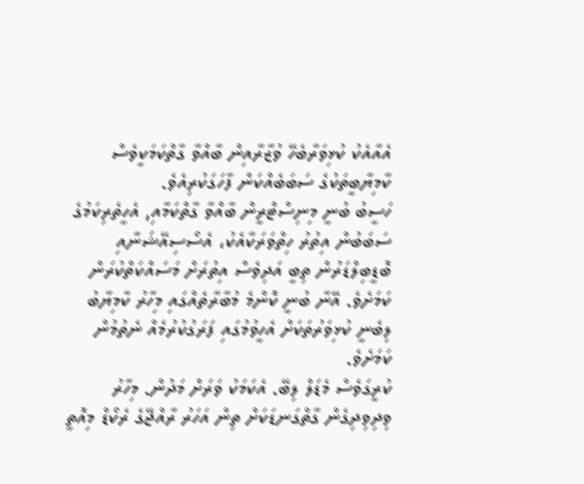އެއާއެކު ކުޅިވަރާބެހޭ ވުޒާރާއިން ބާއްވާ ގާތްކަމަކީވެސް ކާމިޔާބީތަކުގެ ސަބަބެއްކަން ފާހަގަކުރިއެވެ.
ހަސީބު ބުނީ މިނިސްޓްރީން ބާއްވާ ގާތްކަމާއި, އެހީތެރިކަމުގެ ސަބަބުން އިތުރު ހިތްވަރަކާއެކު، އެސޯސިއޭޝަނާއި ބޮޑީބިލްޑަރުން ތިބީ އަދިވެސް އިތުރަށް މަސައްކަތްކުރަން ކަމަށެވެ. އޭނާ ބުނީ ކޮންމެ މުބާރާތެއްގައި މިހާރު ކާމިޔާބު ލިބެނީ ކުޅިވަރުތަކަށް އެހީވުމުގައި ފަރަގުކުރުމެއް ނެތުމުން ކަމަށެވެ.
ކުރީގަވެސް މެޑަލް ލިބޭ. އެކަމަކު ވަރަށް މަދުން. މިހާރު ވިދިވިދިގެން ގާތްގަނޑަކަށް ތިން އަހަރު ރާއްޖޭގެ ރެކޯޑް މިއޮތީ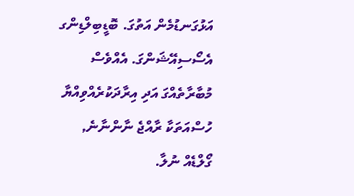އަޅުގަނޑުމެން އަތުގަ. ބޮޑީބިލްޑިންގ އެސޯސިއޭޝަންގަ. އެއްވެސް މުބާރާތެއްގަ އަދި އިރާދަކުރެއްވިއްޔާ ހުސްއަތަކާ ރާއްޖެ ނާންނާނެ, ގޯލްޑެއް ނުލާ.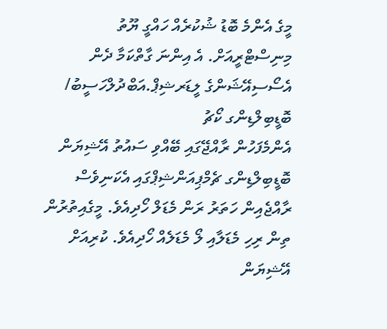މީގެ އެންމެ ބޮޑު ޝުކުރެއް ހައްގީ ޔޫތު މިނިސްޓްރީއަށް. އެ އިންނަ ގާތްކަމާ ދެން އެސޯސިއޭޝަންގެ ލީޑަރޝިޕް.އަބްދުލްހަސީބު/ ބޮޑީބިލްޑިންގ ކޯޗު
އެންމެފަހުން ރާއްޖޭގައި ބޭއްވި ސައުތު އޭޝިޔަން ބޮޑީބިލްޑިންގ ޗެމްޕިއަންޝިޕްގައި އެކަނިވެސް ރާއްޖެއިން ހަތަރު ރަން މެޑަލް ހޯދިއެވެ. މީގެއިތުރުން ތިން ރިހި މެޑަލާއި ލޯ މެޑަލެއް ހޯދިއެވެ. ކުރިއަށް އޭޝިޔަން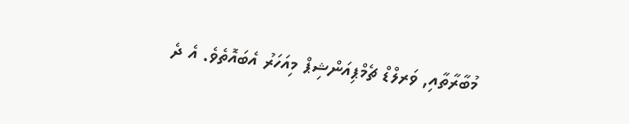މުބާރާތާއި, ވަރލްޑް ޗެމްޕިއަންޝިޕް މިއަހަރު އެބައޮތެވެ. އެ ދެ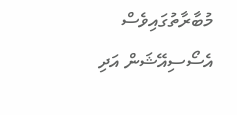މުބާރާތުގައިވެސް އެސޯސިއޭޝަން އަދި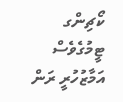ކޯޗިންގ ޓީމުގެވެސް އަމާޒުހުރީ ރަން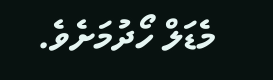މެޑަލް ހޯދުމަށެވެ.